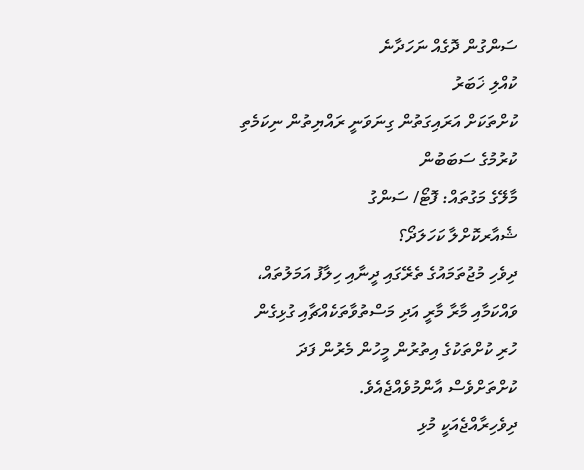ސަންގުން ދޮގެއް ނަހަދާނެ
ކުއްލި ޚަބަރު
ކުށްތަކަށް އަރައިގަތުން ގިނަވަނީ ރައްޔިތުން ނިކަމެތި ކުރުމުގެ ސަބަބުން
މާލޭގެ މަގުތައް: ފޮޓޯ/ ސަންގު
ޝެއާރކޮށްލާ ކަހަލަދޯ؟
ދިވެހި މުޖުތަމައުގެ ތެރޭގައި ދީނާއި ހިލާފު އަމަލުތައް، ވައްކަމާއި މާރާ މާރީ އަދި މަސްތުވާތަކެއްޗާއި ގުޅިގެން ހުރި ކުށްތަކުގެ އިތުރުން މީހުން މެރުން ފަދަ ކުށްތަށްވެސް އާންމުވެއްޖެއެވެ.
ދިވެހިރާއްޖެއަކީ މުޅި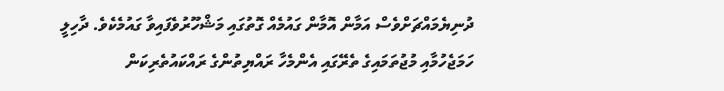ދުނިޔެމައްޗަށްވެސް އަމާން އޮމާން ގައުމެއް ގޮތުގައި މަޝްހޫރުވެފައިވާ ގައުމެކެވެ. ދާހިލީ ހަމަޖެހުމާއި މުޖުތަމައިގެ ތެރޭގައި އެންމެހާ ރައްޔިތުންގެ ރައްކައުތެރިކަން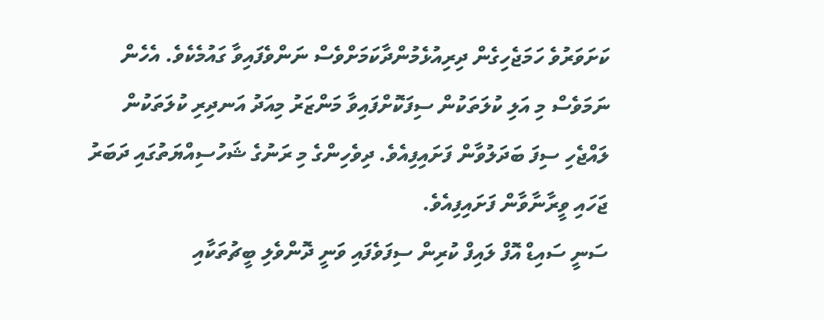ކަށަވަރުވެ ހަމަޖެހިގެން ދިރިއުޅެމުންދާކަމަށްވެސް ނަންވެފައިވާ ގައުމެކެވެ. އެހެން ނަމަވެސް މި އަލި ކުލަތަކުން ސިފަކޮށްފައިވާ މަންޒަރު މިއަދު އަނދިރި ކުލަތަކުން ލައްޖެހި ސިފަ ބަދަލުވާން ފަށައިފިއެވެ. ދިވެހިންގެ މި ރަނުގެ ޝަހުސިއްޔަތުގައި ދަބަރު ޖަހައި ވީރާނާވާން ފަށައިފިއެވެ.
ސަނީ ސައިޑް އޮފް ލައިފް ކުރިން ސިފަވެފައި ވަނީ ދޮންވެލި ބީޗުތަކާއި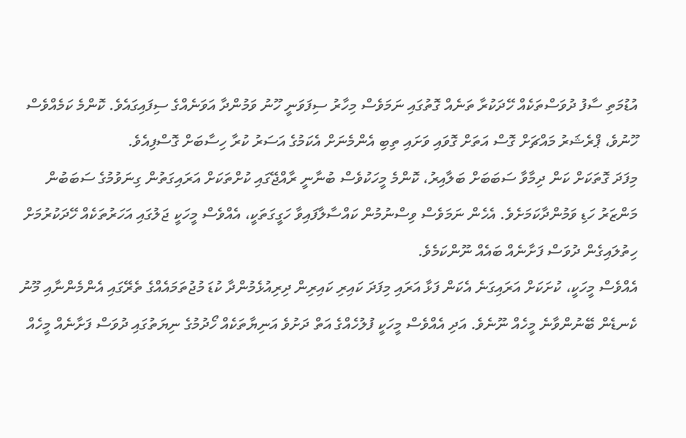އުޑުމަތި ސާފު ދުވަސްތަކެއް ހޭދަކުރާ ތަނެއް ގޮތުގައި ނަމަވެސް މިހާރު ސިފަވަނީ ހޫނު ވަމުންދާ އަވަނެއްގެ ސިފައިގައެވެ. ކޮންމެ ކަމެއްވެސް ހޫނުވެ، ޕްރެޝަރު މައްޗަށް ގޮސް އަތަށް ގޮވައި ވަށައި ތިބި އެންމެނަށް އެކަމުގެ އަސަރު ކުރާ ހިސާބަށް ގޮސްފިއެވެ.
މިފަދަ ގޮތަކަށް ކަން ދިމާވާ ސަބަބަށް ބަލާއިރު، ކޮންމެ މީހަކުވެސް ބުނާނީ ރާއްޖޭގައި ކުށްތަކަށް އަރައިގަތުން ގިނަވުމުގެ ސަބަބުން މަންޒަރު ހަޑި ވަމުންދާކަމަށެވެ. އެހެން ނަމަވެސް ވިސްނުމުން ކައްސާލާފައިވާ ހަގީގަތަކީ، އެއްވެސް މީހަކީ ޖަލުގައި އަހަރުތަކެއް ހޭދަކުރުމަށް ހިތުލައިގެން ދުވަސް ފަށާނެއް ބައެއް ނޫންކަމެވެ.
އެއްވެސް މީހަކީ، ކުށަކަށް އަރައިގަނެ އެކަން ފަޅާ އަރައި މިފަދަ ކައިރި ކައިރިން ދިރިއުޅެމުންދާ ކުޑަ މުޖުތަމައެއްގެ ތެރޭގައި އެންމެންނާއި މޫނު ކެނޑެން ބޭނުންވާނެ މީހެއް ނޫނެވެ. އަދި އެއްވެސް މީހަކީ ފުލުހެއްގެ އަތް ދަށުވެ އަނިޔާތަކެއް ހޯދުމުގެ ނިޔަތުގައި ދުވަސް ފަށާނެއް މީހެއް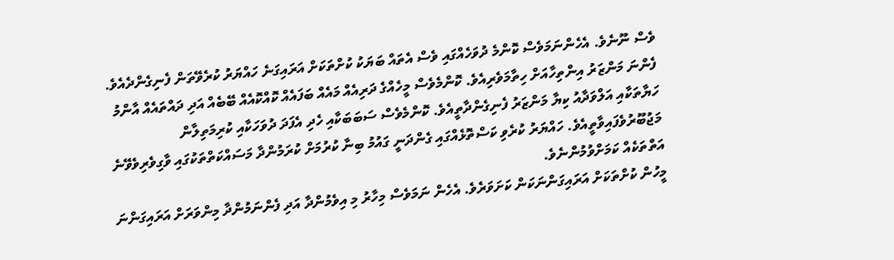ވެސް ނޫނެވެ. އެހެންނަމަވެސް ކޮންމެ ދުވަހެއްގައި ވެސް އެތައް ބަޔަކު ކުށްތަކަށް އަރައިގަނެ ހައްޔަރު ކުރެވޭތަން ފެނިގެންދެއެވެ.
ފެންނަ މަންޒަރު އިންތިހާއަށް ހިތާމަވެރިއެވެ. ކޮންމެވެސް މީހެއްގެ ދަރިއެއް މައެއް ބަފައެއް ކޮއްކޮއެއް ބޭބެއް އަދި ދައްތައެއް އާންމު ހަޔާތަކާއި އަލްވަދާއު ކިޔާ މަންޒަރު ފެނިގެންދާތީއެވެ. ކޮންމެވެސް ސަބަބަކާއި ހެދި އެފަދަ ދުވަހަކާއި ކުރިމަތިލާން މަޖުބޫރުވެފައިވާތީއެވެ. ހައްޔަރު ކުރެވި ކަސްތޮޅެއްގައި ގެންދަނީ ގައުމު ބިނާ ކުރުމަށް ކުރަމުންދާ މަސައްކަތްތަކުގައި ވާގިވެރިވެވޭނެ އަތްތަކެއް ކަމަށްވުމުންނެވެ.
މީހުން ކުށްތަކަށް އަރައިގަންނަކަން ކަށަވަރެވެ. އެހެން ނަމަވެސް މިހާރު މި އިވެމުންދާ އަދި ފެންނަމުންދާ މިންވަރަށް އަރައިގަންނަ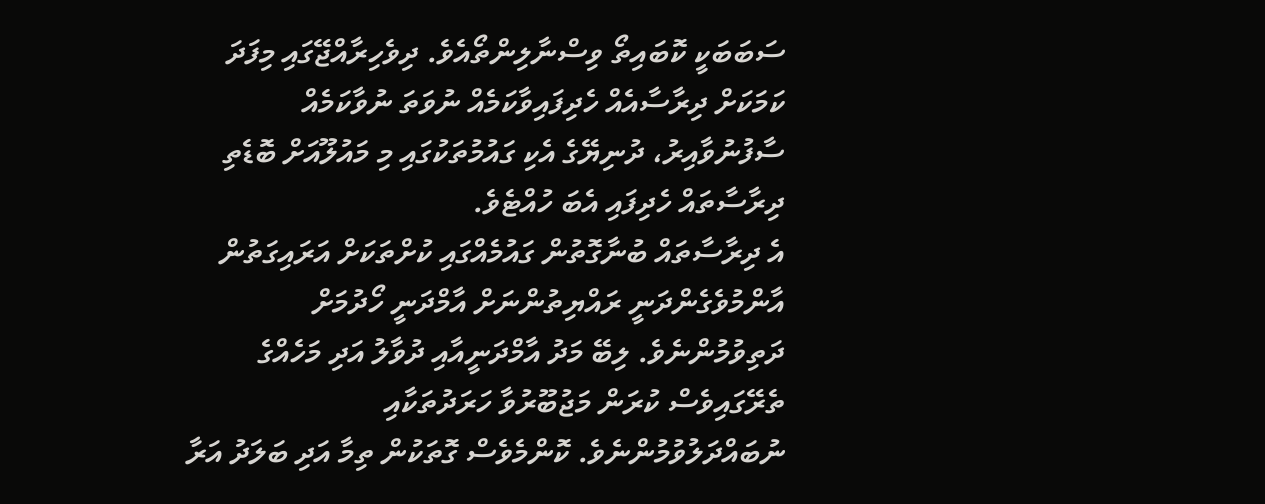ސަބަބަކީ ކޮބައިތޯ ވިސްނާލިންތޯއެވެ. ދިވެހިރާއްޖޭގައި މިފަދަ ކަމަކަށް ދިރާސާއެއް ހެދިފައިވާކަމެއް ނުވަތަ ނުވާކަމެއް ސާފުނުވާއިރު، ދުނިޔޭގެ އެކި ގައުމުތަކުގައި މި މައުލޫއަށް ބޮޑެތި ދިރާސާތައް ހެދިފައި އެބަ ހުއްޓެވެ.
އެ ދިރާސާތައް ބުނާގޮތުން ގައުމެއްގައި ކުށްތަކަށް އަރައިގަތުން އާންމުވެގެންދަނީ ރައްޔިތުންނަށް އާމްދަނީ ހޯދުމަށް ދަތިވުމުންނެވެ. ލިބޭ މަދު އާމްދަނީއާއި ދުވާލު އަދި މަހެއްގެ ތެރޭގައިވެސް ކުރަން މަޖުބޫރުވާ ހަރަދުތަކާއި ނުބައްދަލުވުމުންނެވެ. ކޮންމެވެސް ގޮތަކުން ތިމާ އަދި ބަލަދު އަރާ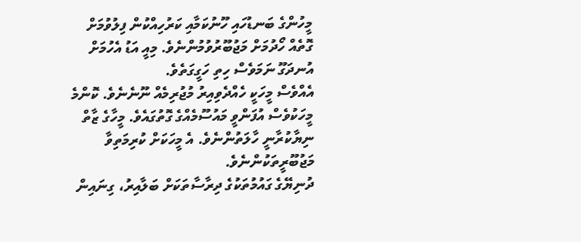މީހުންގެ ބަނޑުހައި ހޫނުކަމާއި ކަރުހިއްކުން ފިލުވުމަށް ގޮތެއް ހޯދުމަށް މަޖުބޫރުވުމުންނެވެ. މިއީ އަޑު އެހުމަށް އުނދަގޫ ނަމަވެސް ހިތި ހަގީގަތެވެ.
އެއްވެސް މީހަކީ ހެއްދެވިއިރު މުޖުރިމެއް ނޫނެނެވެ. ކޮންމެ މީހަކުވެސް އުފަންވީ މައުސޫމެއްގެ ގޮތުގައެވެ. މީހާގެ ޒާތް ނިޔާކުރާނީ ހާލަތުންނެވެ. އެ މީހަކަށް ކުރިމަތިވާ މަޖުބޫރީތަކުންނެވެ.
ދުނިޔޭގެ ގައުމުތަކުގެ ދިރާސާތަކަށް ބަލާއިރު، ގިނައިން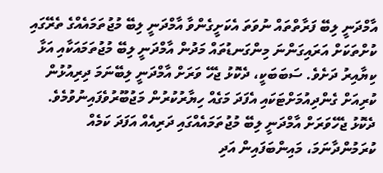އާމްދަނީ ލިބޭ ފަރާތްތައް ނުވަތަ އެކަށީގެންވާ އާމްދަނީ ލިބޭ މުޖުތަމައެއްގެ ތެރޭގައި ކުށްތަކަށް އަރައިގަންނަ މިންގަނޑުތައް މަދުން އާމްދަނީ ލިބޭ މުޖުތަމައަކާއި އަޅާ ކިޔާއިރު ދަށެވެ. ސަބަބަކީ، ދެކޮޅު ޖެހޭ ވަރަށް އާމްދަނީ ލިބޭނަމަ ދިރިއުޅުން ކުރިއަށް ގެންދިއުމަށްޓަކައި އެފަދަ މަގެއް ހިޔާރުކުރުން މަޖުބޫރުވެފައިނުވުމެވެ.
ދެކޮޅު ޖެހޭވަރަށް އާމްދަނީ ލިބޭ މުޖުތަމައެއްގައި ދަރިއެއް އަފަދަ ކަމެއް ކުރަމުންދާނަމަ، މައިންބަފައިން އަދި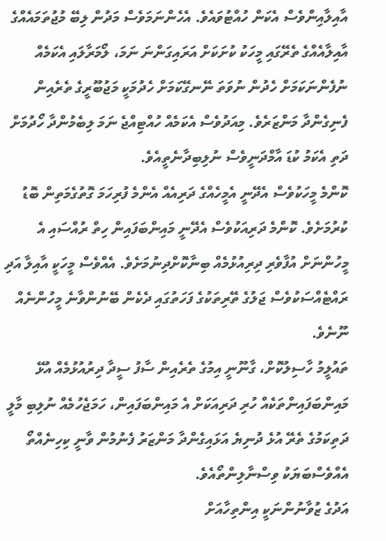އާއިލާއިންވެސް އެކަން ހުއްޓުވައެވެ. އެހެންނަމަވެސް މަދުން ލިބޭ މުޖުތަމައެއްގެ އާއިލާއެއްގެ ތެރޭގައި މީހަކު ކުށަކަށް އަރައިގަންނަ ނަމަ، ލޯމަރާލައި އެކަމެއް ނުފެންނަކަމަށް ހެދުން ނުވަތަ ނޭނގޭކަމަށް ހެދުމަކީ މަޖުބޫރީގެ ތެރެއިން ފެނިގެންދާ މަންޒަރެވެ. މިއަދުވެސް އެކަމެއް ހުއްޓިއްޖެ ނަމަ ލިބެމުންދާ ހޯދުމަށް ދަތި އެކަމު ކުޑަ އާމްދަނީވެސް ނުލިބިދާނެތީއެވެ.
ކޮންމެ މީހަކުވެސް އެދޭނީ އެމީހެއްގެ ދަރިއެއް އެންމެ ފުރިހަމަ ގޮތުގެމަތިން ބޮޑު ކުރުމަށެވެ. ކޮންމެ ދަރިއަކުވެސް އެދޭނީ މައިންބަފައިން ހިތް ރުއްސައި އެ މީހުންނަށް އުފާވެރި ދިރިއުޅުމެއް ބިނާކޮށްދިނުމަށެވެ. އެއްވެސް މީހަކީ އާއިލާ އަދި ރައްޓެއްސަކުވެސް ޖަލުގެ ތޭރިތަކުގެ ފަހަތުގައި ދެކެން ބޭނުންވާނެ މީހުންނެއް ނޫނެވެ.
ތައުލީމު ހާސިލުކޮށް، ގާނޫނީ އިމުގެ ތެރެއިން ސާފު ސީދާ ދިރުއުޅުމެއް އުޅޭ މައިންބަފައިންތަކެއް ހުރި ދަރިއަކަށް އެ މައިންބަފައިން، ހަމަޖެހުމެއް ނުލިބި މާލީ ދަތިކަމުގެ ތެރޭ އުޅެ ދުނިޔެ އަޅައިގެންދާ މަންޒަރު ފެނުމުން ވާނީ ކިހިނެއްތޯ އެއްވެސްބަޔަކު ވިސްނާލިންތޯއެވެ.
އަދުގެ ޒުވާނުންނަކީ އިންތިހާއަށް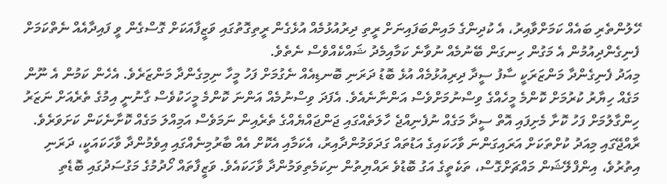ހޭލުންތެރި ބައެއް ކަމަށްވާއިރު، އެ ކުދިންގެ މައިންބަފައިނަށް ރީތި ދިރުއުޅުމެއް އުޅެގެން ރީތިގޮތުގައި ވަޒީފާއަކަށް ގޮސްގެން ވީ ފައިދާއެއް ނެތްކަމަށް ފެނިގެންދިއުމުން އެ މަގުން ހިނގަން ބޭނުމެއް ނުވާނެ ކަމާއިމެދު ޝައްކެއްވެސް ނެތެވެ.
މިއަދު ފެނިގެންދާ މަންޒަރަކީ ސާފު ސީދާ ދިރިއުޅުމެއް އުޅެ ބޮޑު ދަރަނި ބޮނޑިއެއް ނެގުމަށް ފަހު މީހާ ނިމިގެންދާ މަންޒަރެވެ. އެހެން ކަމުން އެ ނޫން މަގެއް ހިޔާރު ކުރުމަށް ކޮންމެ މީހެއްގެ ވިސްނުމަށްވެސް އަންނާނެއެވެ. އެފަދަ ވިސްނުމެއް އަންނަ ކޮންމެ މީހަކުވެސް ގާނުނީ އިމުގެ ތެރެއަށް ނަޒަރު ހިންގާލުމަށް ފަހު ކޮށާ މެށިފައި އޮތް ސީދާ މަގެއް ނުފެނިއްޖެ ހާލަތެއްގައި ޖަންޖައްޔެއްގެ ތެރެއިން ނަމަވެސް އަމިއްލަ މަގެއް ކޮށާނެކަން ކަށަވަރެވެ.
ރާއްޖޭގައި މިއަދު ކުށްތަކަށް އަރައިގަންނަ ވާހަކައިގެ އަޑުތައް ގަދަވަމުންދާއިރު، އެކަމާއި އެކޮށް އެއް ބާރުމިނެއްގައި އިވެމުންދާ ވާހަކައަކީ، ދަރަނި އިތުރުވެ، އިންފްލޭޝަން މައްޗަށްގޮސް، ތަކެތީގެ އަގު ބޮޑުވެ ރައްޔިތުން ނިކަމެތިވަމުންދާ ވާހަކައެވެ. ވަޒީފާތައް ހޯދުމުގެ މަގުސަދުގައި ބޮޑެތި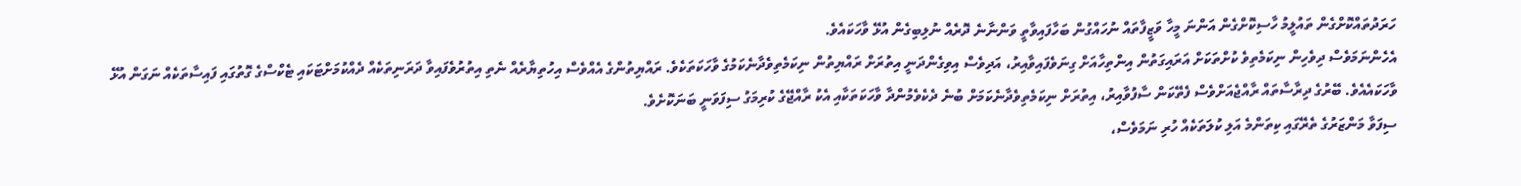ހަރަދުތައްކޮށްގެން ތައުލީމު ހާސިކޮށްގެން އަންނަ މީހާ ވަޒީފާތައް ނުހައްގުން ބަހާފައިވާތީ ވަންނާނެ ދޮރެއް ނުލިބިގެން އުޅޭ ވާހަކައެވެ.
އެހެންނަމަވެސް ދިވެހިން ނިކަމެތިވެ ކުށްތަކަށް އަރައިގަތުން އިންތިހާއަށް ގިނަވެފައިވާއިރު، އަދިވެސް އިވިގެންދަނީ އިތުރަށް ރައްޔިތުން ނިކަމެތިވެދާނެކަމުގެ ވާހަކަތަކެވެ. ރައްޔިތުންގެ އެއްވެސް އިހުތިޔާރެއް ނެތި އިތުރުވެފައިވާ ދަރަނިތަކެއް ދެއްކުމަށްޓަކައި ޓެކްސްގެ ގޮތުގައި ފައިސާތަކެއް ނަގަން އުޅޭ ވާހަކައެއެވެ. ބޭރުގެ ދިރާސާތައް ރާއްޖެއަށްވެސް ފެތޭކަން ސާފުވާއިރު، އިތުރަށް ނިކަމެތިވެދާނެކަމަށް ބުނެ ދެކެވެމުންދާ ވާހަކަތަކާއި އެކު ރާއްޖޭގެ ކުރިމަގު ސިފަވަނީ ބަނަކޮށެވެ.
ސިފަވާ މަންޒަރުގެ ތެރޭގައި ކިތަންމެ އަލި ކުލަތަކެއް ހުރި ނަމަވެސް،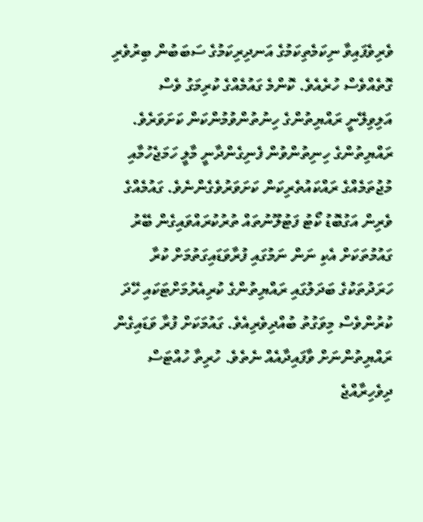ވެރިވެފައިވާ ނިކަމެތިކަމުގެ އަނދިރިކަމުގެ ސަބަބުން ބިރުވެރި ގޮތެއްވެސް ހުރެއެވެ. ކޮންމެ ގައުމެއްގެ ކުރިމަގު ވެސް އަލިވިލޭނީ ރައްޔިތުންގެ ހިނުތުންވުމުންކަން ކަށަވަރެވެ.
ރައްޔިތުންގެ ހިނިތުންވުން ފެނިގެންދާނީ މާލީ ހަމަޖެހުމާއި މުޖުތަމެއްގެ ރައްކައުތެރިކަން ކަށަވަރުވެގެންނެވެ. ގައުމެއްގެ ވެރިން އަގުބޮޑު ކޯޓު ފަޓުލޫނުތައް ތުރުކުރައްވައިގެން ބޭރު ގައުމުތަކަށް އެކި ނަން ނަމުގައި ފުރާވަޑައިގަތުމަށް ކުރާ ހަރަދުތަކުގެ ބަދަލުގައި ރައްޔިތުންގެ ކުރިއެރުމަށްޓަކައި ހޭދަ ކުރުންވެސް މިވަގުތު ބުއްދިވެރިއެވެ. ގައުމަކަށް ފުރާ ވަޑައިގެން ރައްޔިތުންނަށް ވާފައިދާއެއް ނެތެވެ. ހުރިތާ ހުއްޓަސް ދިވެހިރާއްޖެ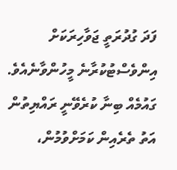ފަދަ ގުދުރަތީ ޖަވާހިރަކަށް އިންވެސްޓުކުރާނެ މީހުންވާނެއެވެ. ގައުމެއް ބިނާ ކުރެވޭނީ ރައްޔިތުން އަތު ތެރެއިން ކަމަށްވުމުން،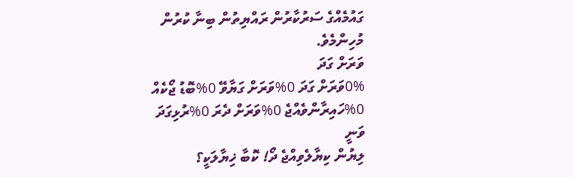ގައުމެއްގެ ސަރުކާރުން ރައްޔިތުން ބިނާ ކުރުން މުހިންމެވެ.
ވަރަށް ގަދަ
0%ވަރަށް ގަދަ 0%ވަރަށް ގަޔާވޭ 0%ބޮޑު ޖޯކެއް 0%ހައިރާންވެއްޖެ 0%ވަރަށް ދެރަ 0%ރުޅިގަދަ ވަނީ
ލިޔުން ކިޔާލެވިއްޖެ ދޯ! ކޮބާ ޚިޔާލަކީ؟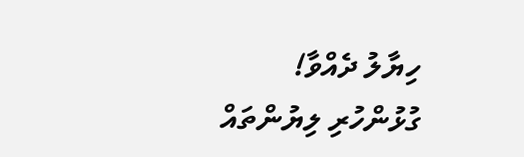ހިޔާލު ދެއްވާ!
ގުޅުންހުރި ލިޔުންތައް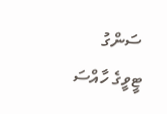ސަންގު ޓީވީގެ ހާއްސަ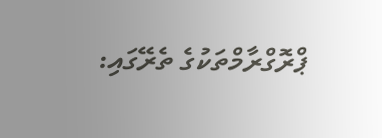ޕްރޮގްރާމްތަކުގެ ތެރޭގައި: